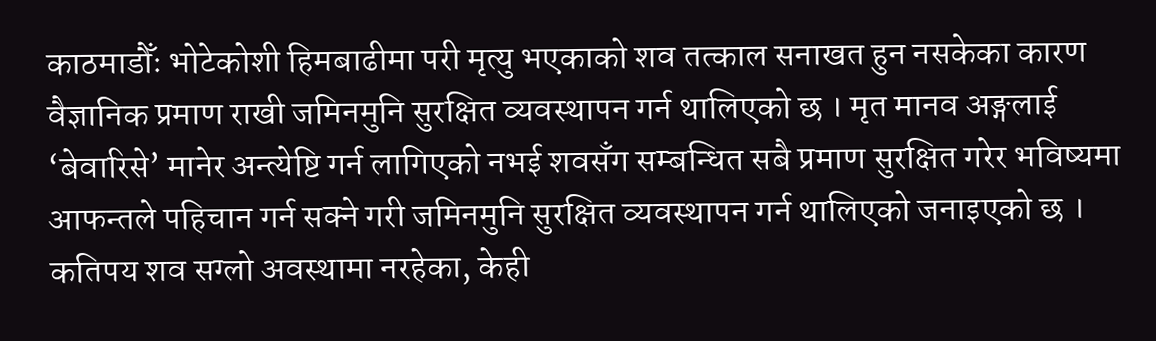काठमाडौँः भोटेकोशी हिमबाढीमा परी मृत्यु भएकाको शव तत्काल सनाखत हुन नसकेका कारण वैज्ञानिक प्रमाण राखी जमिनमुनि सुरक्षित व्यवस्थापन गर्न थालिएको छ । मृत मानव अङ्गलाई ‘बेवारिसे’ मानेर अन्त्येष्टि गर्न लागिएको नभई शवसँग सम्बन्धित सबै प्रमाण सुरक्षित गरेर भविष्यमा आफन्तले पहिचान गर्न सक्ने गरी जमिनमुनि सुरक्षित व्यवस्थापन गर्न थालिएको जनाइएको छ ।
कतिपय शव सग्लो अवस्थामा नरहेका, केही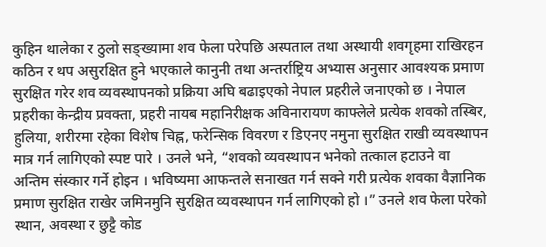कुहिन थालेका र ठुलो सङ्ख्यामा शव फेला परेपछि अस्पताल तथा अस्थायी शवगृहमा राखिरहन कठिन र थप असुरक्षित हुने भएकाले कानुनी तथा अन्तर्राष्ट्रिय अभ्यास अनुसार आवश्यक प्रमाण सुरक्षित गरेर शव व्यवस्थापनको प्रक्रिया अघि बढाइएको नेपाल प्रहरीले जनाएको छ । नेपाल प्रहरीका केन्द्रीय प्रवक्ता, प्रहरी नायब महानिरीक्षक अविनारायण काफ्लेले प्रत्येक शवको तस्बिर, हुलिया, शरीरमा रहेका विशेष चिह्न, फरेन्सिक विवरण र डिएनए नमुना सुरक्षित राखी व्यवस्थापन मात्र गर्न लागिएको स्पष्ट पारे । उनले भने, “शवको व्यवस्थापन भनेको तत्काल हटाउने वा अन्तिम संस्कार गर्ने होइन । भविष्यमा आफन्तले सनाखत गर्न सक्ने गरी प्रत्येक शवका वैज्ञानिक प्रमाण सुरक्षित राखेर जमिनमुनि सुरक्षित व्यवस्थापन गर्न लागिएको हो ।” उनले शव फेला परेको स्थान, अवस्था र छुट्टै कोड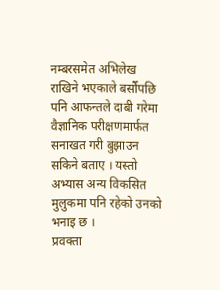नम्बरसमेत अभिलेख राखिने भएकाले बर्सौंपछि पनि आफन्तले दाबी गरेमा वैज्ञानिक परीक्षणमार्फत सनाखत गरी बुझाउन सकिने बताए । यस्तो अभ्यास अन्य विकसित मुलुकमा पनि रहेको उनको भनाइ छ ।
प्रवक्ता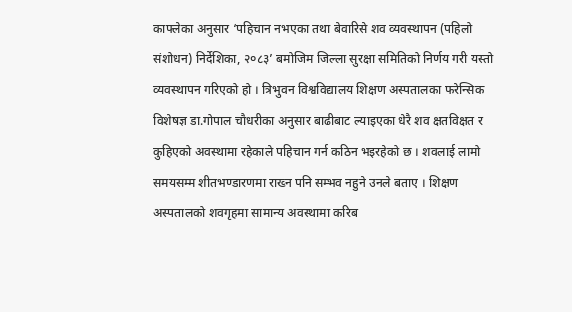काफ्लेका अनुसार ‘पहिचान नभएका तथा बेवारिसे शव व्यवस्थापन (पहिलो संशोधन) निर्देशिका, २०८३’ बमोजिम जिल्ला सुरक्षा समितिको निर्णय गरी यस्तो व्यवस्थापन गरिएको हो । त्रिभुवन विश्वविद्यालय शिक्षण अस्पतालका फरेन्सिक विशेषज्ञ डा.गोपाल चौधरीका अनुसार बाढीबाट ल्याइएका धेरै शव क्षतविक्षत र कुहिएको अवस्थामा रहेकाले पहिचान गर्न कठिन भइरहेको छ । शवलाई लामो समयसम्म शीतभण्डारणमा राख्न पनि सम्भव नहुने उनले बताए । शिक्षण अस्पतालको शवगृहमा सामान्य अवस्थामा करिब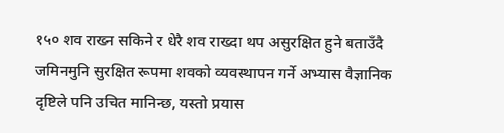१५० शव राख्न सकिने र धेरै शव राख्दा थप असुरक्षित हुने बताउँदै जमिनमुनि सुरक्षित रूपमा शवको व्यवस्थापन गर्ने अभ्यास वैज्ञानिक दृष्टिले पनि उचित मानिन्छ, यस्तो प्रयास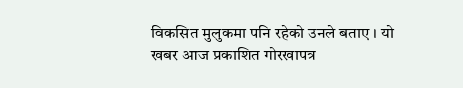विकसित मुलुकमा पनि रहेको उनले बताए । यो खबर आज प्रकाशित गोरखापत्र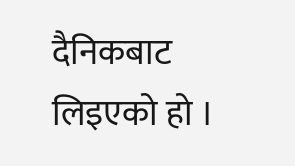दैनिकबाट लिइएको हो ।